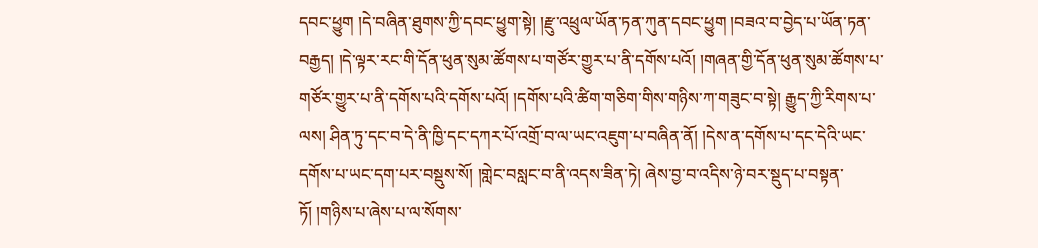དབང་ཕྱུག །དེ་བཞིན་ཐུགས་ཀྱི་དབང་ཕྱུག་སྟེ། །རྫུ་འཕྲུལ་ཡོན་ཏན་ཀུན་དབང་ཕྱུག །བཟའ་བ་བྱེད་པ་ཡོན་ཏན་བརྒྱད། །དེ་ལྟར་རང་གི་དོན་ཕུན་སུམ་ཚོགས་པ་གཙོར་གྱུར་པ་ནི་དགོས་པའོ། །གཞན་གྱི་དོན་ཕུན་སུམ་ཚོགས་པ་གཙོར་གྱུར་པ་ནི་དགོས་པའི་དགོས་པའོ། །དགོས་པའི་ཚིག་གཅིག་གིས་གཉིས་ཀ་གཟུང་བ་སྟེ། རྒྱུད་ཀྱི་རིགས་པ་ལས། ཤིན་ཏུ་དང་བ་དེ་ནི་ཁྱི་དང་དཀར་པོ་འགྲོ་བ་ལ་ཡང་འཇུག་པ་བཞིན་ནོ། །དེས་ན་དགོས་པ་དང་དེའི་ཡང་དགོས་པ་ཡང་དག་པར་བསྡུས་སོ། །གླེང་བསླང་བ་ནི་འདས་ཟིན་ཏེ། ཞེས་བྱ་བ་འདིས་ཉེ་བར་སྡུད་པ་བསྟན་ཏོ། །གཉིས་པ་ཞེས་པ་ལ་སོགས་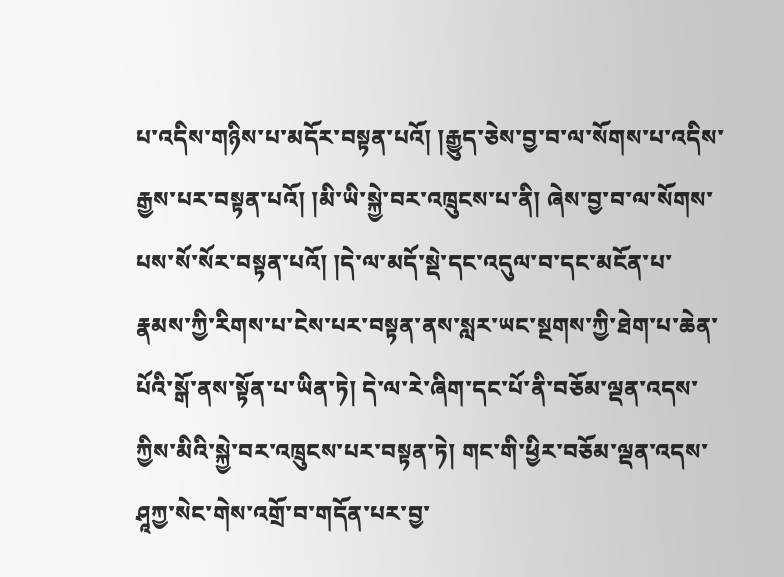པ་འདིས་གཉིས་པ་མདོར་བསྟན་པའོ། །རྒྱུད་ཅེས་བྱ་བ་ལ་སོགས་པ་འདིས་རྒྱས་པར་བསྟན་པའོ། །མི་ཡི་སྐྱེ་བར་འཁྲུངས་པ་ནི། ཞེས་བྱ་བ་ལ་སོགས་པས་སོ་སོར་བསྟན་པའོ། །དེ་ལ་མདོ་སྡེ་དང་འདུལ་བ་དང་མངོན་པ་རྣམས་ཀྱི་རིགས་པ་ངེས་པར་བསྟན་ནས་སླར་ཡང་སྔགས་ཀྱི་ཐེག་པ་ཆེན་པོའི་སྒོ་ནས་སྟོན་པ་ཡིན་ཏེ། དེ་ལ་རེ་ཞིག་དང་པོ་ནི་བཅོམ་ལྡན་འདས་ཀྱིས་མིའི་སྐྱེ་བར་འཁྲུངས་པར་བསྟན་ཏེ། གང་གི་ཕྱིར་བཅོམ་ལྡན་འདས་ཤཱཀྱ་སེང་གེས་འགྲོ་བ་གདོན་པར་བྱ་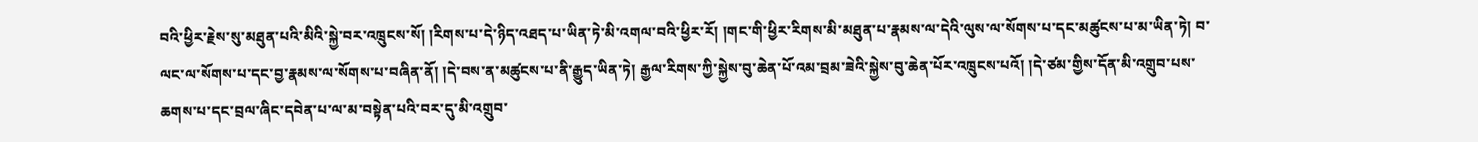བའི་ཕྱིར་རྗེས་སུ་མཐུན་པའི་མིའི་སྐྱེ་བར་འཁྲུངས་སོ། །རིགས་པ་དེ་ཉིད་འཐད་པ་ཡིན་ཏེ་མི་འགལ་བའི་ཕྱིར་རོ། །གང་གི་ཕྱིར་རིགས་མི་མཐུན་པ་རྣམས་ལ་དེའི་ལུས་ལ་སོགས་པ་དང་མཚུངས་པ་མ་ཡིན་ཏེ། བ་ལང་ལ་སོགས་པ་དང་བྱ་རྣམས་ལ་སོགས་པ་བཞིན་ནོ། །དེ་བས་ན་མཚུངས་པ་ནི་རྒྱུད་ཡིན་ཏེ། རྒྱལ་རིགས་ཀྱི་སྐྱེས་བུ་ཆེན་པོ་འམ་བྲམ་ཟེའི་སྐྱེས་བུ་ཆེན་པོར་འཁྲུངས་པའོ། །དེ་ཙམ་གྱིས་དོན་མི་འགྲུབ་པས་ཆགས་པ་དང་བྲལ་ཞིང་དབེན་པ་ལ་མ་བསྟེན་པའི་བར་དུ་མི་འགྲུབ་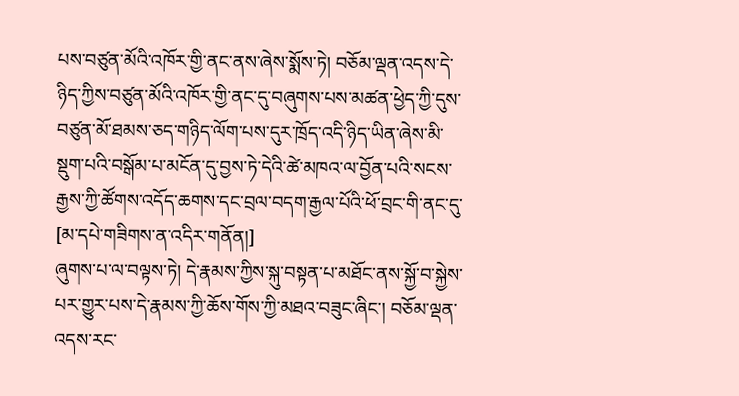པས་བཙུན་མོའི་འཁོར་གྱི་ནང་ནས་ཞེས་སྨོས་ཏེ། བཅོམ་ལྡན་འདས་དེ་ཉིད་ཀྱིས་བཙུན་མོའི་འཁོར་གྱི་ནང་དུ་བཞུགས་པས་མཚན་ཕྱེད་ཀྱི་དུས་བཙུན་མོ་ཐམས་ཅད་གཉིད་ལོག་པས་དུར་ཁྲོད་འདི་ཉིད་ཡིན་ཞེས་མི་སྡུག་པའི་བསྒོམ་པ་མངོན་དུ་བྱས་ཏེ་དེའི་ཚེ་མཁའ་ལ་བྱོན་པའི་སངས་རྒྱས་ཀྱི་ཚོགས་འདོད་ཆགས་དང་བྲལ་བདག་རྒྱལ་པོའི་ཕོ་བྲང་གི་ནང་དུ་
[མ་དཔེ་གཟིགས་ན་འདིར་གནོན།]
ཞུགས་པ་ལ་བལྟས་ཏེ། དེ་རྣམས་ཀྱིས་སྐུ་བསྟན་པ་མཐོང་ནས་སྐྱོ་བ་སྐྱེས་པར་གྱུར་པས་དེ་རྣམས་ཀྱི་ཆོས་གོས་ཀྱི་མཐའ་བཟུང་ཞིང་། བཅོམ་ལྡན་འདས་རང་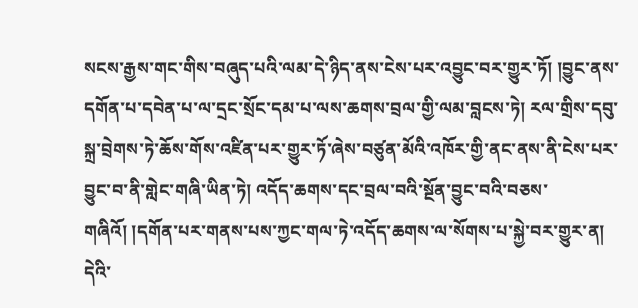སངས་རྒྱས་གང་གིས་བཞུད་པའི་ལམ་དེ་ཉིད་ནས་ངེས་པར་འབྱུང་བར་གྱུར་ཏོ། །བྱུང་ནས་དགོན་པ་དབེན་པ་ལ་དྲང་སྲོང་དམ་པ་ལས་ཆགས་བྲལ་གྱི་ལམ་བླངས་ཏེ། རལ་གྲིས་དབུ་སྐྲ་བྲེགས་ཏེ་ཆོས་གོས་འཛིན་པར་གྱུར་ཏོ་ཞེས་བཙུན་མོའི་འཁོར་གྱི་ནང་ནས་ནི་ངེས་པར་བྱུང་བ་ནི་གླེང་གཞི་ཡིན་ཏེ། འདོད་ཆགས་དང་བྲལ་བའི་སྔོན་བྱུང་བའི་བཅས་གཞིའོ། །དགོན་པར་གནས་པས་ཀྱང་གལ་ཏེ་འདོད་ཆགས་ལ་སོགས་པ་སྐྱེ་བར་གྱུར་ན། དེའི་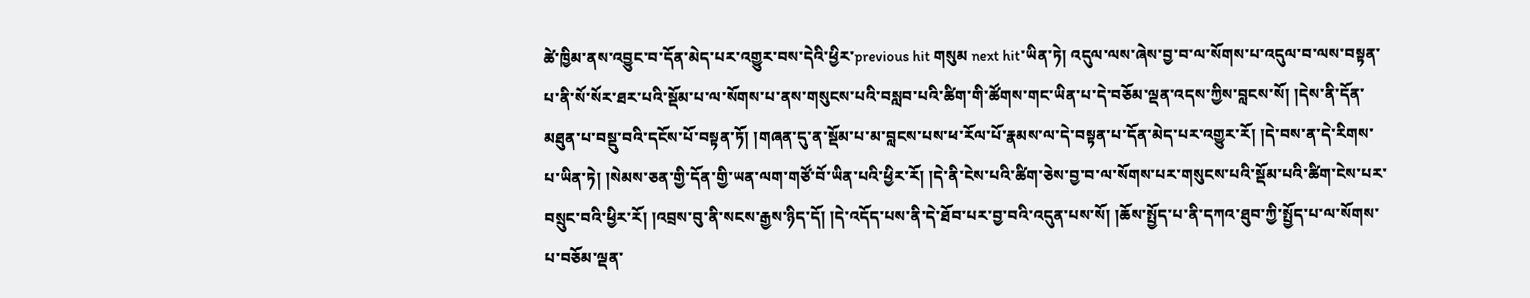ཚེ་ཁྱིམ་ནས་འབྱུང་བ་དོན་མེད་པར་འགྱུར་བས་དེའི་ཕྱིར་previous hit གསུམ next hit་ཡིན་ཏེ། འདུལ་ལས་ཞེས་བྱ་བ་ལ་སོགས་པ་འདུལ་བ་ལས་བསྟན་པ་ནི་སོ་སོར་ཐར་པའི་སྡོམ་པ་ལ་སོགས་པ་ནས་གསུངས་པའི་བསླབ་པའི་ཚིག་གི་ཚོགས་གང་ཡིན་པ་དེ་བཅོམ་ལྡན་འདས་ཀྱིས་བླངས་སོ། །དེས་ནི་དོན་མཐུན་པ་བསྡུ་བའི་དངོས་པོ་བསྟན་ཏོ། །གཞན་དུ་ན་སྡོམ་པ་མ་བླངས་པས་ཕ་རོལ་པོ་རྣམས་ལ་དེ་བསྟན་པ་དོན་མེད་པར་འགྱུར་རོ། །དེ་བས་ན་དེ་རིགས་པ་ཡིན་ཏེ། །སེམས་ཅན་གྱི་དོན་གྱི་ཡན་ལག་གཙོ་བོ་ཡིན་པའི་ཕྱིར་རོ། །དེ་ནི་ངེས་པའི་ཚིག་ཅེས་བྱ་བ་ལ་སོགས་པར་གསུངས་པའི་སྡོམ་པའི་ཚིག་ངེས་པར་བསྲུང་བའི་ཕྱིར་རོ། །འབྲས་བུ་ནི་སངས་རྒྱས་ཉིད་དོ། །དེ་འདོད་པས་ནི་དེ་ཐོབ་པར་བྱ་བའི་འདུན་པས་སོ། །ཆོས་སྤྱོད་པ་ནི་དཀའ་ཐུབ་ཀྱི་སྤྱོད་པ་ལ་སོགས་པ་བཅོམ་ལྡན་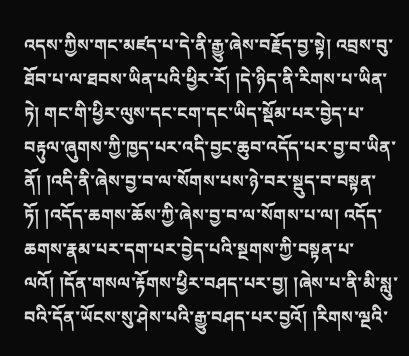འདས་ཀྱིས་གང་མཛད་པ་དེ་ནི་རྒྱུ་ཞེས་བརྗོད་བྱ་སྟེ། འབྲས་བུ་ཐོབ་པ་ལ་ཐབས་ཡིན་པའི་ཕྱིར་རོ། །དེ་ཉིད་ནི་རིགས་པ་ཡིན་ཏེ། གང་གི་ཕྱིར་ལུས་དང་ངག་དང་ཡིད་སྡོམ་པར་བྱེད་པ་བརྟུལ་ཞུགས་ཀྱི་ཁྱད་པར་འདི་བྱང་ཆུབ་འདོད་པར་བྱ་བ་ཡིན་ནོ། །འདི་ནི་ཞེས་བྱ་བ་ལ་སོགས་པས་ཉེ་བར་སྡུད་བ་བསྟན་ཏོ། །འདོད་ཆགས་ཆོས་ཀྱི་ཞེས་བྱ་བ་ལ་སོགས་པ་ལ། འདོད་ཆགས་རྣམ་པར་དག་པར་བྱེད་པའི་སྔགས་ཀྱི་བསྟན་པ་ལའོ། །དོན་གསལ་རྟོགས་ཕྱིར་བཤད་པར་བྱ། །ཞེས་པ་ནི་མི་སླུ་བའི་དོན་ཡོངས་སུ་ཤེས་པའི་རྒྱུ་བཤད་པར་བྱའོ། །རིགས་ལྔའི་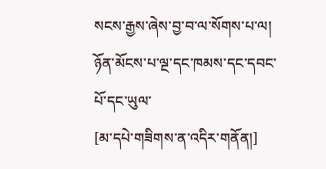སངས་རྒྱས་ཞེས་བྱ་བ་ལ་སོགས་པ་ལ། ཉོན་མོངས་པ་ལྔ་དང་ཁམས་དང་དབང་པོ་དང་ཡུལ་
[མ་དཔེ་གཟིགས་ན་འདིར་གནོན།]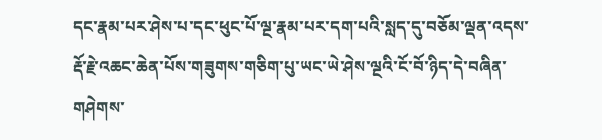དང་རྣམ་པར་ཤེས་པ་དང་ཕུང་པོ་ལྔ་རྣམ་པར་དག་པའི་སླད་དུ་བཅོམ་ལྡན་འདས་རྡོ་རྗེ་འཆང་ཆེན་པོས་གཟུགས་གཅིག་པུ་ཡང་ཡེ་ཤེས་ལྔའི་ངོ་བོ་ཉིད་དེ་བཞིན་གཤེགས་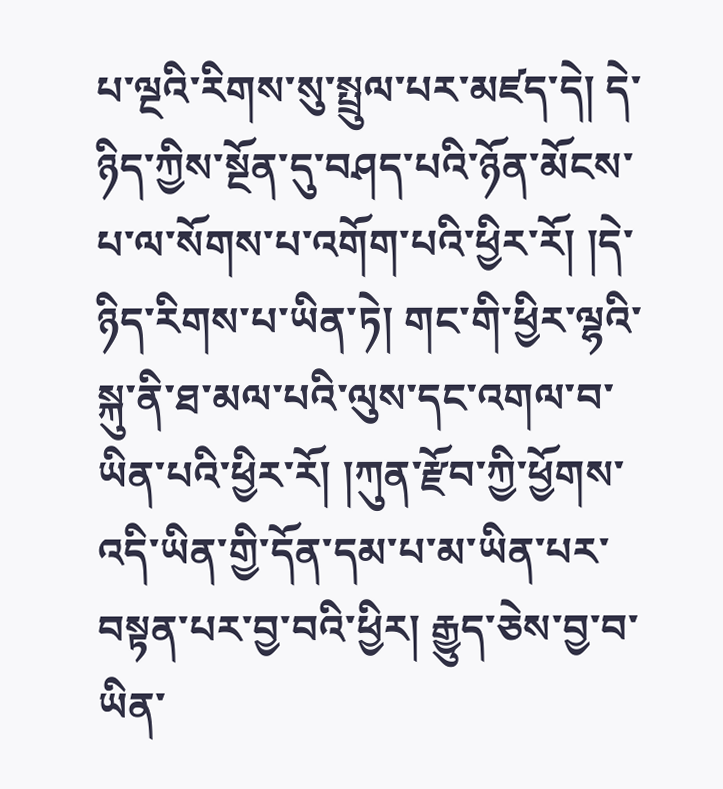པ་ལྔའི་རིགས་སུ་སྤྲུལ་པར་མཛད་དེ། དེ་ཉིད་ཀྱིས་སྔོན་དུ་བཤད་པའི་ཉོན་མོངས་པ་ལ་སོགས་པ་འགོག་པའི་ཕྱིར་རོ། །དེ་ཉིད་རིགས་པ་ཡིན་ཏེ། གང་གི་ཕྱིར་ལྷའི་སྐུ་ནི་ཐ་མལ་པའི་ལུས་དང་འགལ་བ་ཡིན་པའི་ཕྱིར་རོ། །ཀུན་རྫོབ་ཀྱི་ཕྱོགས་འདི་ཡིན་གྱི་དོན་དམ་པ་མ་ཡིན་པར་བསྟན་པར་བྱ་བའི་ཕྱིར། རྒྱུད་ཅེས་བྱ་བ་ཡིན་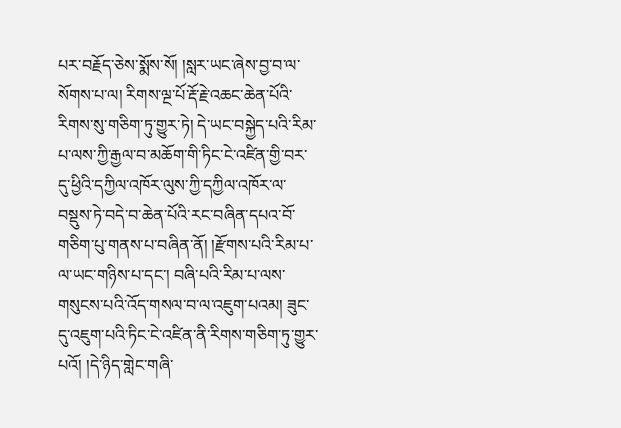པར་བརྗོད་ཅེས་སྨོས་སོ། །སླར་ཡང་ཞེས་བྱ་བ་ལ་སོགས་པ་ལ། རིགས་ལྔ་པོ་རྡོ་རྗེ་འཆང་ཆེན་པོའི་རིགས་སུ་གཅིག་ཏུ་གྱུར་ཏེ། དེ་ཡང་བསྐྱེད་པའི་རིམ་པ་ལས་ཀྱི་རྒྱལ་བ་མཆོག་གི་ཏིང་ངེ་འཛིན་གྱི་བར་དུ་ཕྱིའི་དཀྱིལ་འཁོར་ལུས་ཀྱི་དཀྱིལ་འཁོར་ལ་བསྡུས་ཏེ་བདེ་བ་ཆེན་པོའི་རང་བཞིན་དཔའ་བོ་གཅིག་པུ་གནས་པ་བཞིན་ནོ། །རྫོགས་པའི་རིམ་པ་ལ་ཡང་གཉིས་པ་དང་། བཞི་པའི་རིམ་པ་ལས་གསུངས་པའི་འོད་གསལ་བ་ལ་འཇུག་པའམ། ཟུང་དུ་འཇུག་པའི་ཏིང་ངེ་འཛིན་ནི་རིགས་གཅིག་ཏུ་གྱུར་པའོ། །དེ་ཉིད་གླེང་གཞི་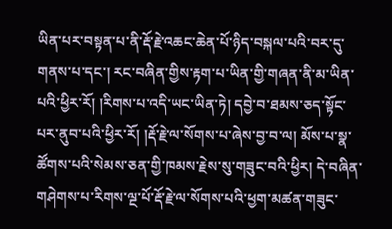ཡིན་པར་བསྟན་པ་ནི་རྡོ་རྗེ་འཆང་ཆེན་པོ་ཉིད་བསྐལ་པའི་བར་དུ་གནས་པ་དང་། རང་བཞིན་གྱིས་རྟག་པ་ཡིན་གྱི་གཞན་ནི་མ་ཡིན་པའི་ཕྱིར་རོ། །རིགས་པ་འདི་ཡང་ཡིན་ཏེ། དབྱེ་བ་ཐམས་ཅད་སྟོང་པར་ནུབ་པའི་ཕྱིར་རོ། །རྡོ་རྗེ་ལ་སོགས་པ་ཞེས་བྱ་བ་ལ། མོས་པ་སྣ་ཚོགས་པའི་སེམས་ཅན་གྱི་ཁམས་རྗེས་སུ་གཟུང་བའི་ཕྱིར། དེ་བཞིན་གཤེགས་པ་རིགས་ལྔ་པོ་རྡོ་རྗེ་ལ་སོགས་པའི་ཕྱག་མཚན་གཟུང་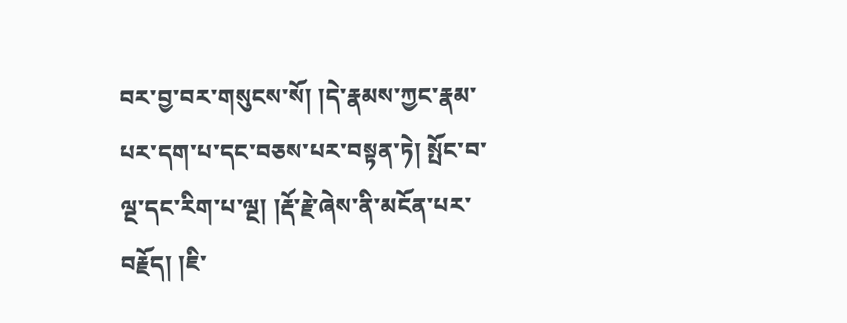བར་བྱ་བར་གསུངས་སོ། །དེ་རྣམས་ཀྱང་རྣམ་པར་དག་པ་དང་བཅས་པར་བསྟན་ཏེ། སྤོང་བ་ལྔ་དང་རིག་པ་ལྔ། །རྡོ་རྗེ་ཞེས་ནི་མངོན་པར་བརྗོད། །ཇི་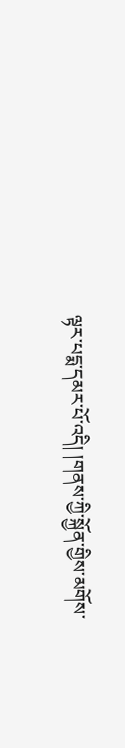ལྟར་པདྨ་དམར་པོ་འདི། །གནས་ཀྱི་སྐྱོན་གྱིས་མགོས་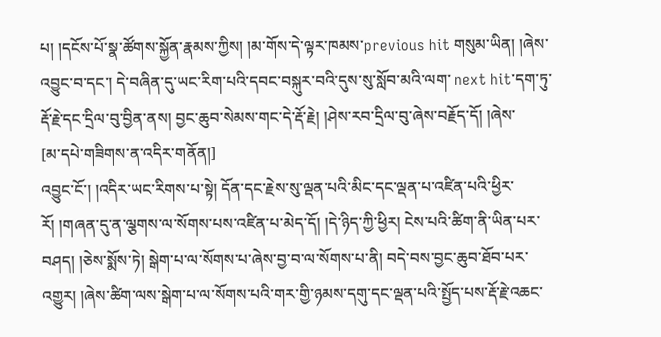པ། །དངོས་པོ་སྣ་ཚོགས་སྐྱོན་རྣམས་ཀྱིས། །མ་གོས་དེ་ལྟར་ཁམས་previous hit གསུམ་ཡིན། །ཞེས་འབྱུང་བ་དང་། དེ་བཞིན་དུ་ཡང་རིག་པའི་དབང་བསྐུར་བའི་དུས་སུ་སློབ་མའི་ལག་ next hit་དག་ཏུ་རྡོ་རྗེ་དང་དྲིལ་བུ་བྱིན་ནས། བྱང་ཆུབ་སེམས་གང་དེ་རྡོ་རྗེ། །ཤེས་རབ་དྲིལ་བུ་ཞེས་བརྗོད་དོ། །ཞེས་
[མ་དཔེ་གཟིགས་ན་འདིར་གནོན།]
འབྱུང་ངོ་། །འདིར་ཡང་རིགས་པ་སྟེ། དོན་དང་རྗེས་སུ་ལྡན་པའི་མིང་དང་ལྡན་པ་འཛིན་པའི་ཕྱིར་རོ། །གཞན་དུ་ན་ལྕགས་ལ་སོགས་པས་འཛིན་པ་མེད་དོ། །དེ་ཉིད་ཀྱི་ཕྱིར། ངེས་པའི་ཚིག་ནི་ཡིན་པར་བཤད། །ཅེས་སྨོས་ཏེ། སྒེག་པ་ལ་སོགས་པ་ཞེས་བྱ་བ་ལ་སོགས་པ་ནི། བདེ་བས་བྱང་ཆུབ་ཐོབ་པར་འགྱུར། །ཞེས་ཚིག་ལས་སྒེག་པ་ལ་སོགས་པའི་གར་གྱི་ཉམས་དགུ་དང་ལྡན་པའི་སྤྱོད་པས་རྡོ་རྗེ་འཆང་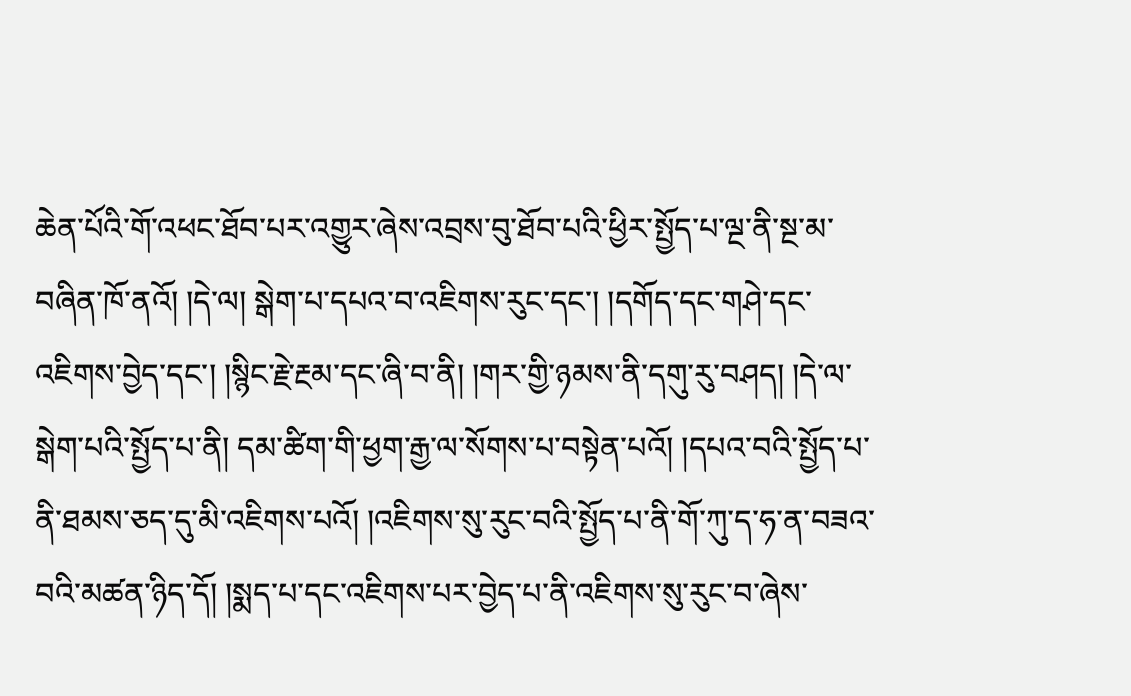ཆེན་པོའི་གོ་འཕང་ཐོབ་པར་འགྱུར་ཞེས་འབྲས་བུ་ཐོབ་པའི་ཕྱིར་སྤྱོད་པ་ལྔ་ནི་སྔ་མ་བཞིན་ཁོ་ནའོ། །དེ་ལ། སྒེག་པ་དཔའ་བ་འཇིགས་རུང་དང་། །དགོད་དང་གཤེ་དང་འཇིགས་བྱེད་དང་། །སྙིང་རྗེ་རྔམ་དང་ཞི་བ་ནི། །གར་གྱི་ཉམས་ནི་དགུ་རུ་བཤད། །དེ་ལ་སྒེག་པའི་སྤྱོད་པ་ནི། དམ་ཚིག་གི་ཕྱག་རྒྱ་ལ་སོགས་པ་བསྟེན་པའོ། །དཔའ་བའི་སྤྱོད་པ་ནི་ཐམས་ཅད་དུ་མི་འཇིགས་པའོ། །འཇིགས་སུ་རུང་བའི་སྤྱོད་པ་ནི་གོ་ཀུ་ད་ཧ་ན་བཟའ་བའི་མཚན་ཉིད་དོ། །སྨད་པ་དང་འཇིགས་པར་བྱེད་པ་ནི་འཇིགས་སུ་རུང་བ་ཞེས་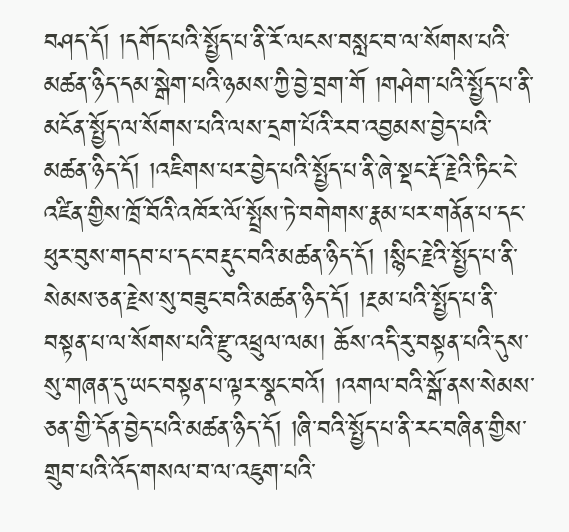བཤད་དོ། །དགོད་པའི་སྤྱོད་པ་ནི་རོ་ལངས་བསླང་བ་ལ་སོགས་པའི་མཚན་ཉིད་དམ་སྒེག་པའི་ཉམས་ཀྱི་བྱེ་བྲག་གོ །གཤེག་པའི་སྤྱོད་པ་ནི་མངོན་སྤྱོད་ལ་སོགས་པའི་ལས་དྲག་པོའི་རབ་འབྱམས་བྱེད་པའི་མཚན་ཉིད་དོ། །འཇིགས་པར་བྱེད་པའི་སྤྱོད་པ་ནི་ཞེ་སྡང་རྡོ་རྗེའི་ཏིང་ངེ་འཛིན་གྱིས་ཁྲོ་བོའི་འཁོར་ལོ་སྤྲོས་ཏེ་བགེགས་རྣམ་པར་གནོན་པ་དང་ཕུར་བུས་གདབ་པ་དང་བརྡུང་བའི་མཚན་ཉིད་དོ། །སྙིང་རྗེའི་སྤྱོད་པ་ནི་སེམས་ཅན་རྗེས་སུ་བཟུང་བའི་མཚན་ཉིད་དོ། །རྔམ་པའི་སྤྱོད་པ་ནི་བསྟན་པ་ལ་སོགས་པའི་རྫུ་འཕྲུལ་ལམ། ཆོས་འདི་རུ་བསྟན་པའི་དུས་སུ་གཞན་དུ་ཡང་བསྟན་པ་ལྟར་སྣང་བའོ། །འགལ་བའི་སྒོ་ནས་སེམས་ཅན་གྱི་དོན་བྱེད་པའི་མཚན་ཉིད་དོ། །ཞི་བའི་སྤྱོད་པ་ནི་རང་བཞིན་གྱིས་གྲུབ་པའི་འོད་གསལ་བ་ལ་འཇུག་པའི་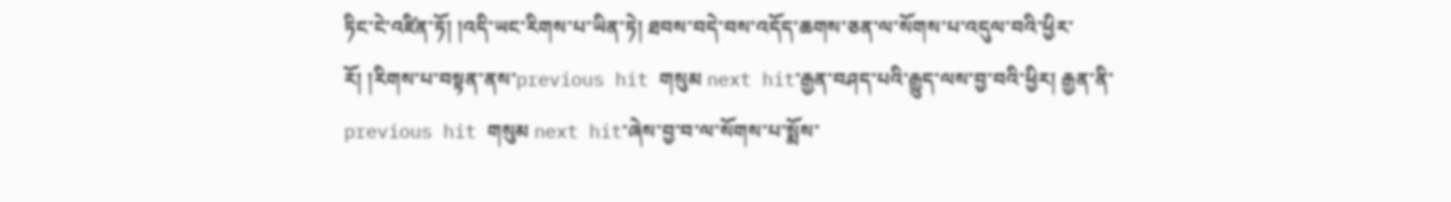ཏིང་ངེ་འཛིན་ཏོ། །འདི་ཡང་རིགས་པ་ཡིན་ཏེ། ཐབས་བདེ་བས་འདོད་ཆགས་ཅན་ལ་སོགས་པ་འདུལ་བའི་ཕྱིར་རོ། །རིགས་པ་བསྟན་ནས་previous hit གསུམ next hit་རྒྱན་བཤད་པའི་རྒྱུད་ལས་བྱ་བའི་ཕྱིར། རྒྱན་ནི་previous hit གསུམ next hit་ཞེས་བྱ་བ་ལ་སོགས་པ་སྨོས་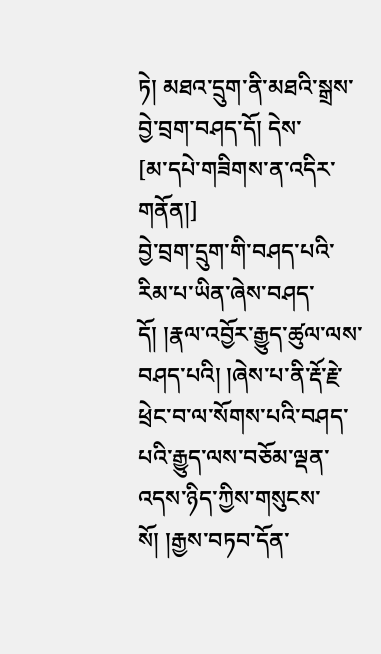ཏེ། མཐའ་དྲུག་ནི་མཐའི་སྒྲས་བྱེ་བྲག་བཤད་དོ། དེས་
[མ་དཔེ་གཟིགས་ན་འདིར་གནོན།]
བྱེ་བྲག་དྲུག་གི་བཤད་པའི་རིམ་པ་ཡིན་ཞེས་བཤད་དོ། །རྣལ་འབྱོར་རྒྱུད་ཚུལ་ལས་བཤད་པའི། །ཞེས་པ་ནི་རྡོ་རྗེ་ཕྲེང་བ་ལ་སོགས་པའི་བཤད་པའི་རྒྱུད་ལས་བཅོམ་ལྡན་འདས་ཉིད་ཀྱིས་གསུངས་སོ། །རྒྱས་བཏབ་དོན་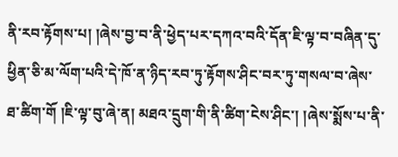ནི་རབ་རྟོགས་པ། །ཞེས་བྱ་བ་ནི་ཕྱེད་པར་དཀའ་བའི་དོན་ཇི་ལྟ་བ་བཞིན་དུ་ཕྱིན་ཅི་མ་ལོག་པའི་དེ་ཁོ་ན་ཉིད་རབ་ཏུ་རྟོགས་ཤིང་བར་ཏུ་གསལ་བ་ཞེས་ཐ་ཚིག་གོ །ཇི་ལྟ་བུ་ཞེ་ན། མཐའ་དྲུག་གི་ནི་ཚིག་ངེས་ཤིང་། །ཞེས་སྨོས་པ་ནི་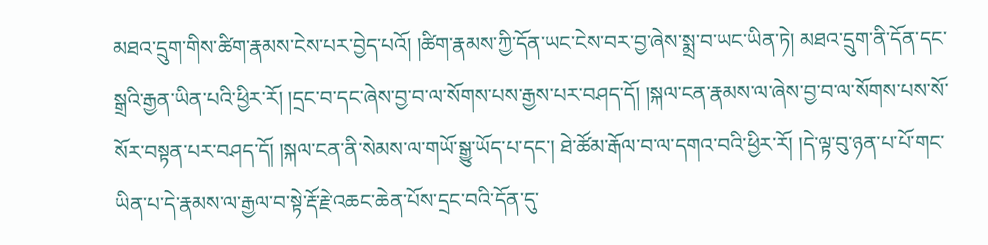མཐའ་དྲུག་གིས་ཚིག་རྣམས་ངེས་པར་བྱེད་པའོ། །ཚིག་རྣམས་ཀྱི་དོན་ཡང་ངེས་བར་བྱ་ཞེས་སྨྲ་བ་ཡང་ཡིན་ཏེ། མཐའ་དྲུག་ནི་དོན་དང་སྒྲའི་རྒྱན་ཡིན་པའི་ཕྱིར་རོ། །དྲང་བ་དང་ཞེས་བྱ་བ་ལ་སོགས་པས་རྒྱས་པར་བཤད་དོ། །སྐལ་ངན་རྣམས་ལ་ཞེས་བྱ་བ་ལ་སོགས་པས་སོ་སོར་བསྟན་པར་བཤད་དོ། །སྐལ་ངན་ནི་སེམས་ལ་གཡོ་སྒྱུ་ཡོད་པ་དང་། ཐེ་ཚོམ་རྒོལ་བ་ལ་དགའ་བའི་ཕྱིར་རོ། །དེ་ལྟ་བུ་ཉན་པ་པོ་གང་ཡིན་པ་དེ་རྣམས་ལ་རྒྱལ་བ་སྟེ་རྡོ་རྗེ་འཆང་ཆེན་པོས་དྲང་བའི་དོན་དུ་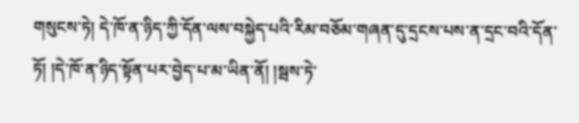གསུངས་ཏེ། དེ་ཁོ་ན་ཉིད་ཀྱི་དོན་ལས་བསྐྱེད་པའི་རིམ་བཅོམ་གཞན་དུ་དྲངས་པས་ན་དྲང་བའི་དོན་ཏོ། །དེ་ཁོ་ན་ཉིད་སྟོན་པར་བྱེད་པ་མ་ཡིན་ནོ། །སྦས་ཏེ་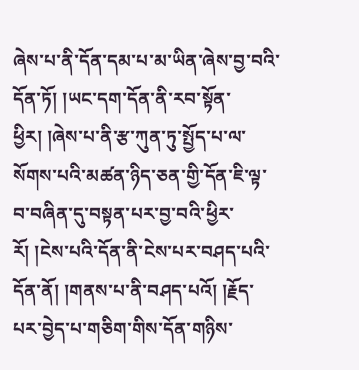ཞེས་པ་ནི་དོན་དམ་པ་མ་ཡིན་ཞེས་བྱ་བའི་དོན་ཏོ། །ཡང་དག་དོན་ནི་རབ་སྟོན་ཕྱིར། །ཞེས་པ་ནི་རྩ་ཀུན་ཏུ་སྤྱོད་པ་ལ་སོགས་པའི་མཚན་ཉིད་ཅན་གྱི་དོན་ཇི་ལྟ་བ་བཞིན་དུ་བསྟན་པར་བྱ་བའི་ཕྱིར་རོ། །ངེས་པའི་དོན་ནི་ངེས་པར་བཤད་པའི་དོན་ནོ། །གནས་པ་ནི་བཤད་པའོ། །རྗོད་པར་བྱེད་པ་གཅིག་གིས་དོན་གཉིས་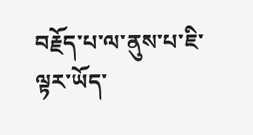བརྗོད་པ་ལ་ནུས་པ་ཇི་ལྟར་ཡོད་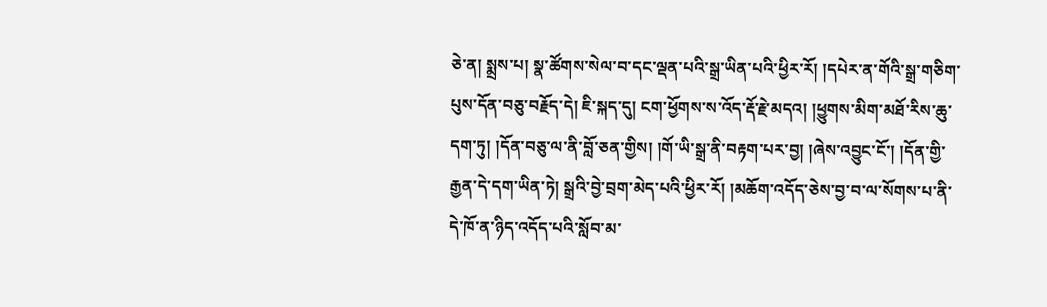ཅེ་ན། སྨྲས་པ། སྣ་ཚོགས་སེལ་བ་དང་ལྡན་པའི་སྒྲ་ཡིན་པའི་ཕྱིར་རོ། །དཔེར་ན་གོའི་སྒྲ་གཅིག་པུས་དོན་བཅུ་བརྗོད་དེ། ཇི་སྐད་དུ། ངག་ཕྱོགས་ས་འོད་རྡོ་རྗེ་མདའ། །ཕྱུགས་མིག་མཐོ་རིས་ཆུ་དག་ཏུ། །དོན་བཅུ་ལ་ནི་བློ་ཅན་གྱིས། །གོ་ཡི་སྒྲ་ནི་བརྟག་པར་བྱ། །ཞེས་འབྱུང་ངོ་། །དོན་གྱི་རྒྱན་དེ་དག་ཡིན་ཏེ། སྒྲའི་བྱེ་བྲག་མེད་པའི་ཕྱིར་རོ། །མཆོག་འདོད་ཅེས་བྱ་བ་ལ་སོགས་པ་ནི་དེ་ཁོ་ན་ཉིད་འདོད་པའི་སློབ་མ་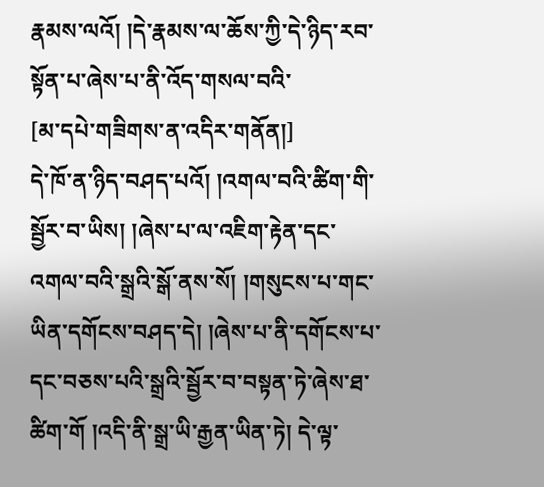རྣམས་ལའོ། །དེ་རྣམས་ལ་ཆོས་ཀྱི་དེ་ཉིད་རབ་སྟོན་པ་ཞེས་པ་ནི་འོད་གསལ་བའི་
[མ་དཔེ་གཟིགས་ན་འདིར་གནོན།]
དེ་ཁོ་ན་ཉིད་བཤད་པའོ། །འགལ་བའི་ཚིག་གི་སྦྱོར་བ་ཡིས། །ཞེས་པ་ལ་འཇིག་རྟེན་དང་འགལ་བའི་སྒྲའི་སྒོ་ནས་སོ། །གསུངས་པ་གང་ཡིན་དགོངས་བཤད་དེ། །ཞེས་པ་ནི་དགོངས་པ་དང་བཅས་པའི་སྒྲའི་སྦྱོར་བ་བསྟན་ཏེ་ཞེས་ཐ་ཚིག་གོ །འདི་ནི་སྒྲ་ཡི་རྒྱན་ཡིན་ཏེ། དེ་ལྟ་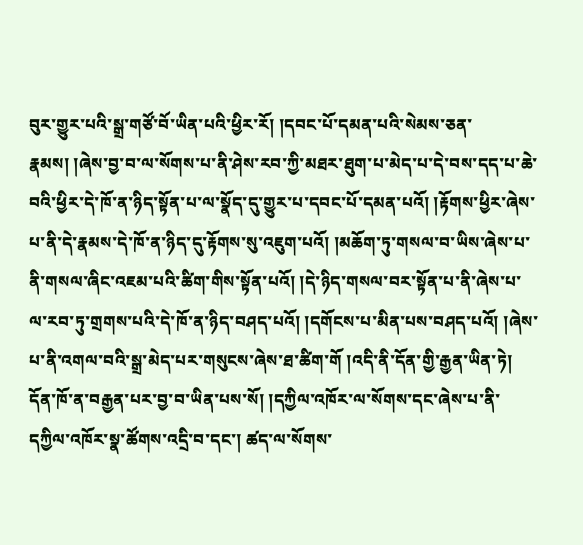བུར་གྱུར་པའི་སྒྲ་གཙོ་བོ་ཡིན་པའི་ཕྱིར་རོ། །དབང་པོ་དམན་པའི་སེམས་ཅན་རྣམས། །ཞེས་བྱ་བ་ལ་སོགས་པ་ནི་ཤེས་རབ་ཀྱི་མཐར་ཐུག་པ་མེད་པ་དེ་བས་དད་པ་ཆེ་བའི་ཕྱིར་དེ་ཁོ་ན་ཉིད་སྟོན་པ་ལ་སྣོད་དུ་གྱུར་པ་དབང་པོ་དམན་པའོ། །རྟོགས་ཕྱིར་ཞེས་པ་ནི་དེ་རྣམས་དེ་ཁོ་ན་ཉིད་དུ་རྟོགས་སུ་འཇུག་པའོ། །མཆོག་ཏུ་གསལ་བ་ཡིས་ཞེས་པ་ནི་གསལ་ཞིང་འཇམ་པའི་ཚིག་གིས་སྟོན་པའོ། །དེ་ཉིད་གསལ་བར་སྟོན་པ་ནི་ཞེས་པ་ལ་རབ་ཏུ་གྲགས་པའི་དེ་ཁོ་ན་ཉིད་བཤད་པའོ། །དགོངས་པ་མིན་པས་བཤད་པའོ། །ཞེས་པ་ནི་འགལ་བའི་སྒྲ་མེད་པར་གསུངས་ཞེས་ཐ་ཚིག་གོ །འདི་ནི་དོན་གྱི་རྒྱན་ཡིན་ཏེ། དོན་ཁོ་ན་བརྒྱན་པར་བྱ་བ་ཡིན་པས་སོ། །དཀྱིལ་འཁོར་ལ་སོགས་དང་ཞེས་པ་ནི་དཀྱིལ་འཁོར་སྣ་ཚོགས་འདྲི་བ་དང་། ཚད་ལ་སོགས་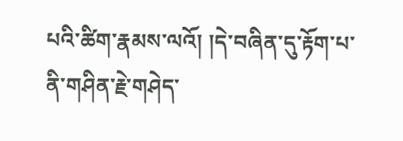པའི་ཚིག་རྣམས་ལའོ། །དེ་བཞིན་དུ་རྟོག་པ་ནི་གཤིན་རྗེ་གཤེད་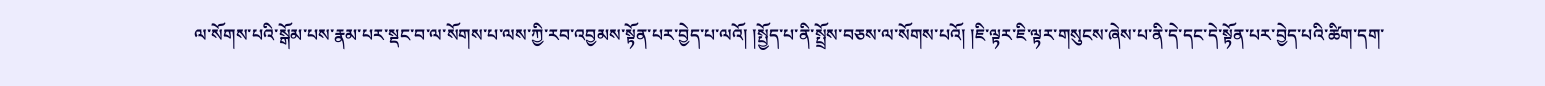ལ་སོགས་པའི་སྒོམ་པས་རྣམ་པར་སྡང་བ་ལ་སོགས་པ་ལས་ཀྱི་རབ་འབྱམས་སྟོན་པར་བྱེད་པ་ལའོ། །སྤྱོད་པ་ནི་སྤྲོས་བཅས་ལ་སོགས་པའོ། །ཇི་ལྟར་ཇི་ལྟར་གསུངས་ཞེས་པ་ནི་དེ་དང་དེ་སྟོན་པར་བྱེད་པའི་ཚིག་དག་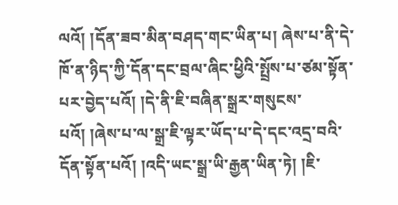ལའོ། །དོན་ཟབ་མིན་བཤད་གང་ཡིན་པ། ཞེས་པ་ནི་དེ་ཁོ་ན་ཉིད་ཀྱི་དོན་དང་བྲལ་ཞིང་ཕྱིའི་སྤྲོས་པ་ཙམ་སྟོན་པར་བྱེད་པའོ། །དེ་ནི་ཇི་བཞིན་སྒྲར་གསུངས་པའོ། །ཞེས་པ་ལ་སྒྲ་ཇི་ལྟར་ཡོད་པ་དེ་དང་འདྲ་བའི་དོན་སྟོན་པའོ། །འདི་ཡང་སྒྲ་ཡི་རྒྱན་ཡིན་ཏེ། །ཇི་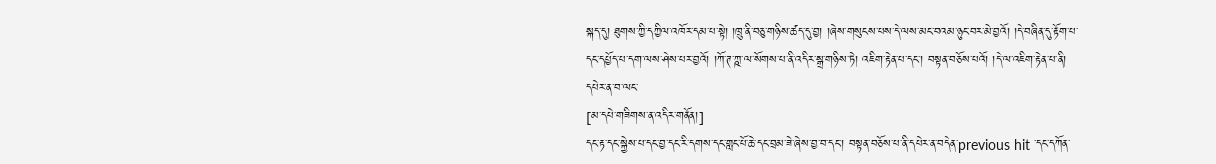སྐད་དུ། ཐུགས་ཀྱི་དཀྱིལ་འཁོར་དམ་པ་སྟེ། །ཁྲུ་ནི་བཅུ་གཉིས་ཚད་དུ་བྱ། །ཞེས་གསུངས་པས་དེ་ལས་མང་བའམ་ཉུང་བར་མེ་བྱའོ། །དེ་བཞིན་དུ་རྟོག་པ་དང་དཔྱོད་པ་དག་ལས་ཤེས་པར་བྱའོ། །ཀོ་ཊ་ཀྵ་ལ་སོགས་པ་ནི་འདིར་སྒྲ་གཉིས་ཏེ། འཇིག་རྟེན་པ་དང་། བསྟན་བཅོས་པའོ། །དེ་ལ་འཇིག་རྟེན་པ་ནི། དཔེར་ན་བ་ལང་
[མ་དཔེ་གཟིགས་ན་འདིར་གནོན།]
དང་རྟ་དང་སྐྱེས་པ་དང་བྱ་དང་རི་དགས་དང་གླང་པོ་ཆེ་དང་བྲམ་ཟེ་ཞེས་བྱ་བ་དང་། བསྟན་བཅོས་པ་ནི་དཔེར་ན་བདེན་previous hit ་དང་དཀོན་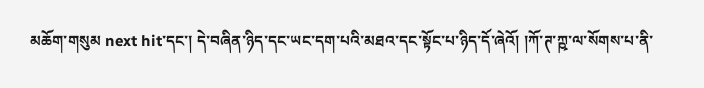མཆོག་གསུམ next hit་དང་། དེ་བཞིན་ཉིད་དང་ཡང་དག་པའི་མཐའ་དང་སྟོང་པ་ཉིད་དོ་ཞེའོ། །ཀོ་ཊ་ཀྵ་ལ་སོགས་པ་ནི་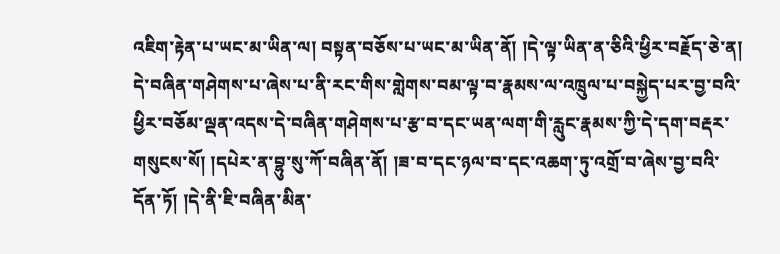འཇིག་རྟེན་པ་ཡང་མ་ཡིན་ལ། བསྟན་བཅོས་པ་ཡང་མ་ཡིན་ནོ། །དེ་ལྟ་ཡིན་ན་ཅིའི་ཕྱིར་བརྗོད་ཅེ་ན། དེ་བཞིན་གཤེགས་པ་ཞེས་པ་ནི་རང་གིས་གླེགས་བམ་ལྟ་བ་རྣམས་ལ་འཁྲུལ་པ་བསྐྱེད་པར་བྱ་བའི་ཕྱིར་བཅོམ་ལྡན་འདས་དེ་བཞིན་གཤེགས་པ་རྩ་བ་དང་ཡན་ལག་གི་རླུང་རྣམས་ཀྱི་དེ་དག་བརྡར་གསུངས་སོ། །དཔེར་ན་བྷུ་སུ་ཀོ་བཞིན་ནོ། །ཟ་བ་དང་ཉལ་བ་དང་འཆག་ཏུ་འགྲོ་བ་ཞེས་བྱ་བའི་དོན་ཏོ། །དེ་ནི་ཇི་བཞིན་མིན་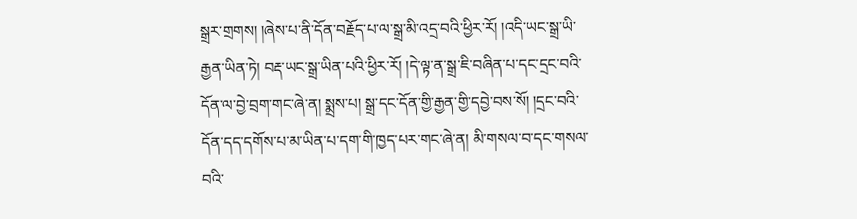སྒྲར་གྲགས། །ཞེས་པ་ནི་དོན་བརྗོད་པ་ལ་སྒྲ་མི་འདྲ་བའི་ཕྱིར་རོ། །འདི་ཡང་སྒྲ་ཡི་རྒྱན་ཡིན་ཏེ། བརྡ་ཡང་སྒྲ་ཡིན་པའི་ཕྱིར་རོ། །དེ་ལྟ་ན་སྒྲ་ཇི་བཞིན་པ་དང་དྲང་བའི་དོན་ལ་བྱེ་བྲག་གང་ཞེ་ན། སྨྲས་པ། སྒྲ་དང་དོན་གྱི་རྒྱན་གྱི་དབྱེ་བས་སོ། །དྲང་བའི་དོན་དད་དགོས་པ་མ་ཡིན་པ་དག་གི་ཁྱད་པར་གང་ཞེ་ན། མི་གསལ་བ་དང་གསལ་བའི་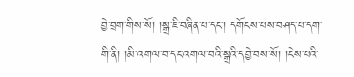བྱེ་བྲག་གིས་སོ། །སྒྲ་ཇི་བཞིན་པ་དང་། དགོངས་པས་བཤད་པ་དག་གི་ནི། །མི་འགལ་བ་དང་འགལ་བའི་སྒྲའི་དབྱེ་བས་སོ། །ངེས་པའི་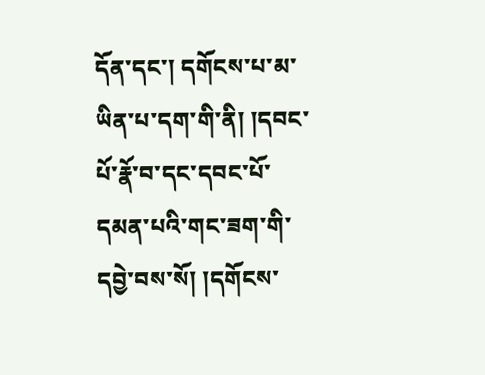དོན་དང་། དགོངས་པ་མ་ཡིན་པ་དག་གི་ནི། །དབང་པོ་རྣོ་བ་དང་དབང་པོ་དམན་པའི་གང་ཟག་གི་དབྱེ་བས་སོ། །དགོངས་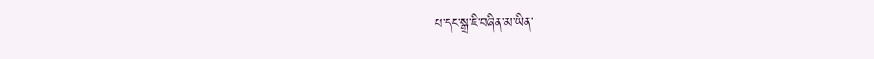པ་དང་སྒྲ་ཇི་བཞིན་མ་ཡིན་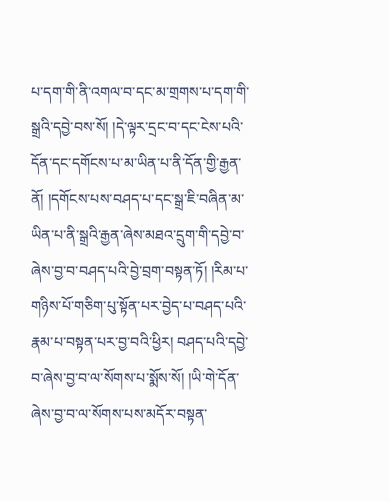པ་དག་གི་ནི་འགལ་བ་དང་མ་གྲགས་པ་དག་གི་སྒྲའི་དབྱེ་བས་སོ། །དེ་ལྟར་དྲང་བ་དང་ངེས་པའི་དོན་དང་དགོངས་པ་མ་ཡིན་པ་ནི་དོན་གྱི་རྒྱན་ནོ། །དགོངས་པས་བཤད་པ་དང་སྒྲ་ཇི་བཞིན་མ་ཡིན་པ་ནི་སྒྲའི་རྒྱན་ཞེས་མཐའ་དྲུག་གི་དབྱེ་བ་ཞེས་བྱ་བ་བཤད་པའི་བྱེ་བྲག་བསྟན་ཏོ། །རིམ་པ་གཉིས་པོ་གཅིག་པུ་སྟོན་པར་བྱེད་པ་བཤད་པའི་རྣམ་པ་བསྟན་པར་བྱ་བའི་ཕྱིར། བཤད་པའི་དབྱེ་བ་ཞེས་བྱ་བ་ལ་སོགས་པ་སྨོས་སོ། །ཡི་གེ་དོན་ཞེས་བྱ་བ་ལ་སོགས་པས་མདོར་བསྟན་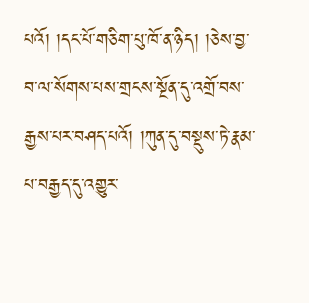པའོ། །དང་པོ་གཅིག་པུ་ཁོ་ན་ཉིད། །ཅེས་བྱ་བ་ལ་སོགས་པས་གྲངས་སྔོན་དུ་འགྲོ་བས་རྒྱས་པར་བཤད་པའོ། །ཀུན་དུ་བསྡུས་ཏེ་རྣམ་པ་བརྒྱད་དུ་འགྱུར་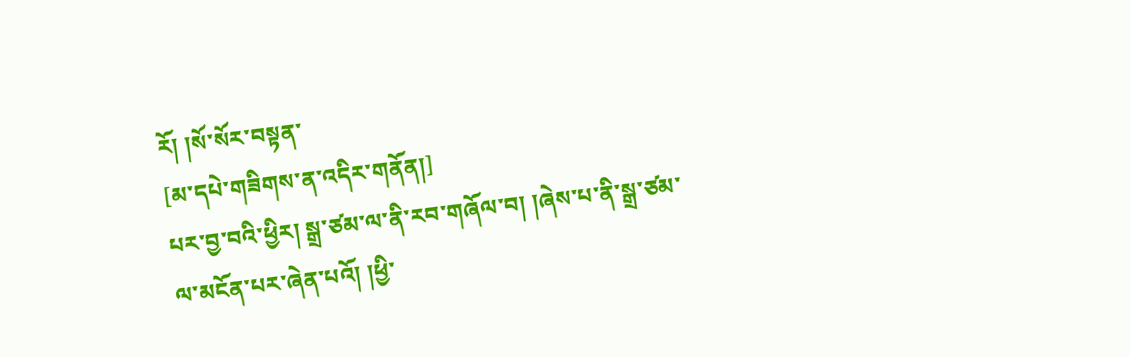རོ། །སོ་སོར་བསྟན་
[མ་དཔེ་གཟིགས་ན་འདིར་གནོན།]
པར་བྱ་བའི་ཕྱིར། སྒྲ་ཙམ་ལ་ནི་རབ་གཞོལ་བ། །ཞེས་པ་ནི་སྒྲ་ཙམ་ལ་མངོན་པར་ཞེན་པའོ། །ཕྱི་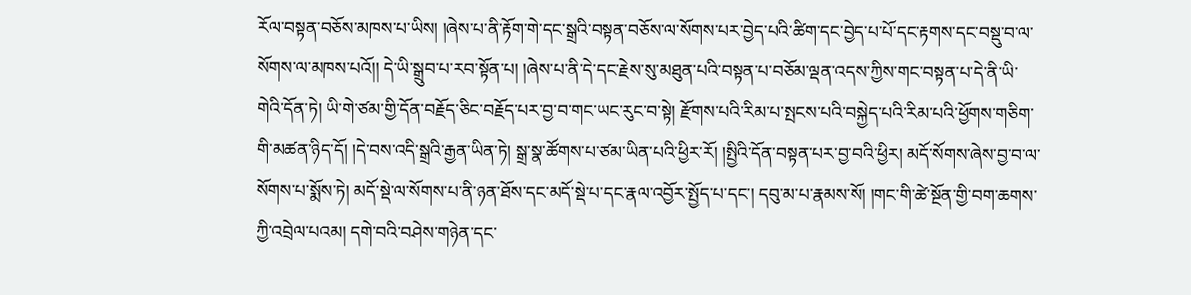རོལ་བསྟན་བཅོས་མཁས་པ་ཡིས། །ཞེས་པ་ནི་རྟོག་གེ་དང་སྒྲའི་བསྟན་བཅོས་ལ་སོགས་པར་བྱེད་པའི་ཚིག་དང་བྱེད་པ་པོ་དང་རྟགས་དང་བསྡུ་བ་ལ་སོགས་ལ་མཁས་པའོ།། དེ་ཡི་སྒྲུབ་པ་རབ་སྟོན་པ། །ཞེས་པ་ནི་དེ་དང་རྗེས་སུ་མཐུན་པའི་བསྟན་པ་བཅོམ་ལྡན་འདས་ཀྱིས་གང་བསྟན་པ་དེ་ནི་ཡི་གེའི་དོན་ཏེ། ཡི་གེ་ཙམ་གྱི་དོན་བརྗོད་ཅིང་བརྗོད་པར་བྱ་བ་གང་ཡང་རུང་བ་སྟེ། རྫོགས་པའི་རིམ་པ་སྤངས་པའི་བསྐྱེད་པའི་རིམ་པའི་ཕྱོགས་གཅིག་གི་མཚན་ཉིད་དོ། །དེ་བས་འདི་སྒྲའི་རྒྱན་ཡིན་ཏེ། སྒྲ་སྣ་ཚོགས་པ་ཙམ་ཡིན་པའི་ཕྱིར་རོ། །སྤྱིའི་དོན་བསྟན་པར་བྱ་བའི་ཕྱིར། མདོ་སོགས་ཞེས་བྱ་བ་ལ་སོགས་པ་སྨོས་ཏེ། མདོ་སྡེ་ལ་སོགས་པ་ནི་ཉན་ཐོས་དང་མདོ་སྡེ་པ་དང་རྣལ་འབྱོར་སྤྱོད་པ་དང་། དབུ་མ་པ་རྣམས་སོ། །གང་གི་ཚེ་སྔོན་གྱི་བག་ཆགས་ཀྱི་འབྲེལ་པའམ། དགེ་བའི་བཤེས་གཉེན་དང་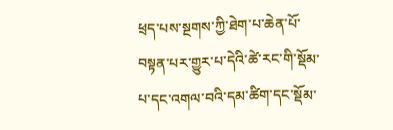ཕྲད་པས་སྔགས་ཀྱི་ཐེག་པ་ཆེན་པོ་བསྟན་པར་གྱུར་པ་དེའི་ཚེ་རང་གི་སྡོམ་པ་དང་འགལ་བའི་དམ་ཚིག་དང་སྡོམ་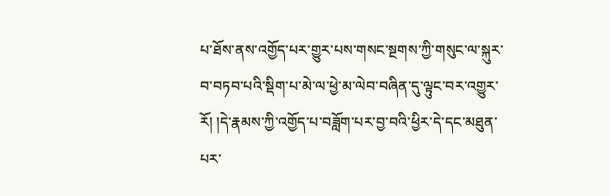པ་ཐོས་ནས་འགྱོད་པར་གྱུར་པས་གསང་སྔགས་ཀྱི་གསུང་ལ་སྐུར་བ་བཏབ་པའི་སྡིག་པ་མེ་ལ་ཕྱེ་མ་ལེབ་བཞིན་དུ་ལྟུང་བར་འགྱུར་རོ། །དེ་རྣམས་ཀྱི་འགྱོད་པ་བཟློག་པར་བྱ་བའི་ཕྱིར་དེ་དང་མཐུན་པར་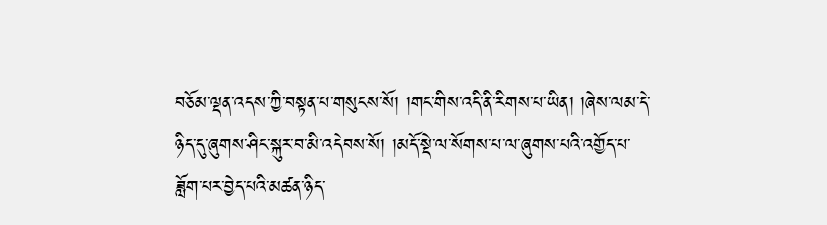བཅོམ་ལྡན་འདས་ཀྱི་བསྟན་པ་གསུངས་སོ། །གང་གིས་འདི་ནི་རིགས་པ་ཡིན། །ཞེས་ལམ་དེ་ཉིད་དུ་ཞུགས་ཤིང་སྐུར་བ་མི་འདེབས་སོ། །མདོ་སྡེ་ལ་སོགས་པ་ལ་ཞུགས་པའི་འགྱོད་པ་ཟློག་པར་བྱེད་པའི་མཚན་ཉིད་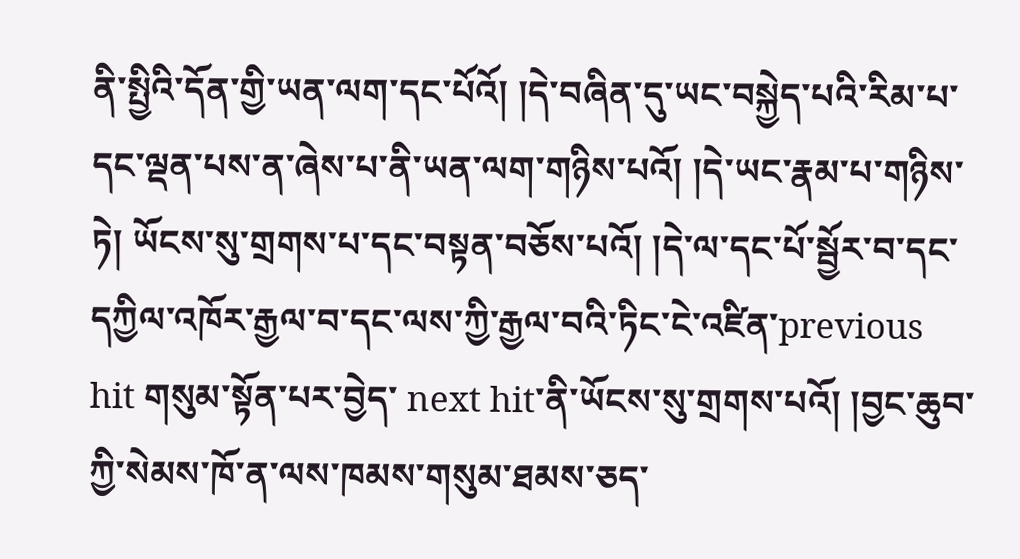ནི་སྤྱིའི་དོན་གྱི་ཡན་ལག་དང་པོའོ། །དེ་བཞིན་དུ་ཡང་བསྐྱེད་པའི་རིམ་པ་དང་ལྡན་པས་ན་ཞེས་པ་ནི་ཡན་ལག་གཉིས་པའོ། །དེ་ཡང་རྣམ་པ་གཉིས་ཏེ། ཡོངས་སུ་གྲགས་པ་དང་བསྟན་བཅོས་པའོ། །དེ་ལ་དང་པོ་སྦྱོར་བ་དང་དཀྱིལ་འཁོར་རྒྱལ་བ་དང་ལས་ཀྱི་རྒྱལ་བའི་ཏིང་ངེ་འཛིན་previous hit གསུམ་སྟོན་པར་བྱེད་ next hit་ནི་ཡོངས་སུ་གྲགས་པའོ། །བྱང་ཆུབ་ཀྱི་སེམས་ཁོ་ན་ལས་ཁམས་གསུམ་ཐམས་ཅད་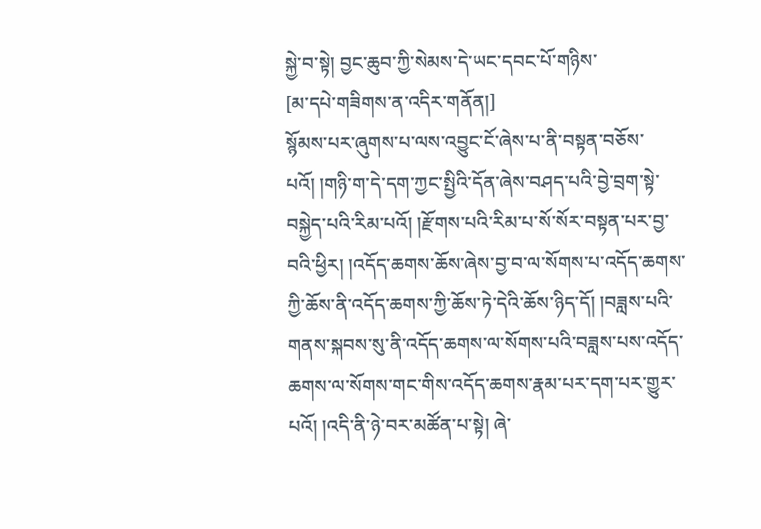སྐྱེ་བ་སྟེ། བྱང་ཆུབ་ཀྱི་སེམས་དེ་ཡང་དབང་པོ་གཉིས་
[མ་དཔེ་གཟིགས་ན་འདིར་གནོན།]
སྙོམས་པར་ཞུགས་པ་ལས་འབྱུང་ངོ་ཞེས་པ་ནི་བསྟན་བཅོས་པའོ། །གཉི་ག་དེ་དག་ཀྱང་སྤྱིའི་དོན་ཞེས་བཤད་པའི་བྱེ་བྲག་སྟེ་བསྐྱེད་པའི་རིམ་པའོ། །རྫོགས་པའི་རིམ་པ་སོ་སོར་བསྟན་པར་བྱ་བའི་ཕྱིར། །འདོད་ཆགས་ཆོས་ཞེས་བྱ་བ་ལ་སོགས་པ་འདོད་ཆགས་ཀྱི་ཆོས་ནི་འདོད་ཆགས་ཀྱི་ཆོས་ཏེ་དེའི་ཆོས་ཉིད་དོ། །བཟླས་པའི་གནས་སྐབས་སུ་ནི་འདོད་ཆགས་ལ་སོགས་པའི་བཟླས་པས་འདོད་ཆགས་ལ་སོགས་གང་གིས་འདོད་ཆགས་རྣམ་པར་དག་པར་གྱུར་པའོ། །འདི་ནི་ཉེ་བར་མཚོན་པ་སྟེ། ཞེ་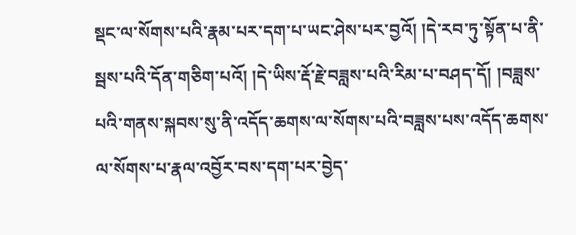སྡང་ལ་སོགས་པའི་རྣམ་པར་དག་པ་ཡང་ཤེས་པར་བྱའོ། །དེ་རབ་ཏུ་སྟོན་པ་ནི་སྦས་པའི་དོན་གཅིག་པའོ། །དེ་ཡིས་རྡོ་རྗེ་བཟླས་པའི་རིམ་པ་བཤད་དོ། །བཟླས་པའི་གནས་སྐབས་སུ་ནི་འདོད་ཆགས་ལ་སོགས་པའི་བཟླས་པས་འདོད་ཆགས་ལ་སོགས་པ་རྣལ་འབྱོར་བས་དག་པར་བྱེད་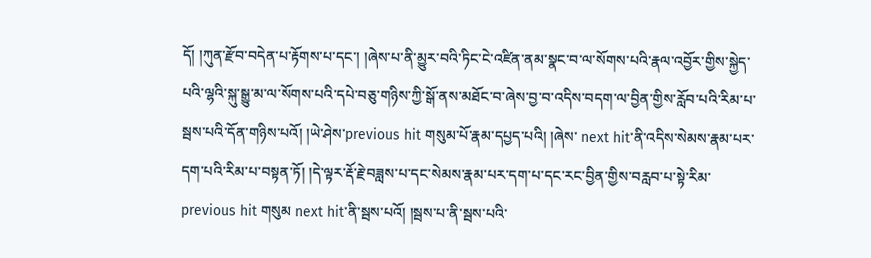དོ། །ཀུན་རྫོབ་བདེན་པ་རྟོགས་པ་དང་། །ཞེས་པ་ནི་མྱུར་བའི་ཏིང་ངེ་འཛིན་ནམ་སྣང་བ་ལ་སོགས་པའི་རྣལ་འབྱོར་གྱིས་སྐྱེད་པའི་ལྷའི་སྐུ་སྒྱུ་མ་ལ་སོགས་པའི་དཔེ་བཅུ་གཉིས་ཀྱི་སྒོ་ནས་མཐོང་བ་ཞེས་བྱ་བ་འདིས་བདག་ལ་བྱིན་གྱིས་རློབ་པའི་རིམ་པ་སྦས་པའི་དོན་གཉིས་པའོ། །ཡེ་ཤེས་previous hit གསུམ་པོ་རྣམ་དཔྱད་པའི། །ཞེས་ next hit་ནི་འདིས་སེམས་རྣམ་པར་དག་པའི་རིམ་པ་བསྟན་ཏོ། །དེ་ལྟར་རྡོ་རྗེ་བཟླས་པ་དང་སེམས་རྣམ་པར་དག་པ་དང་རང་བྱིན་གྱིས་བརླབ་པ་སྟེ་རིམ་previous hit གསུམ next hit་ནི་སྦས་པའོ། །སྦས་པ་ནི་སྦས་པའི་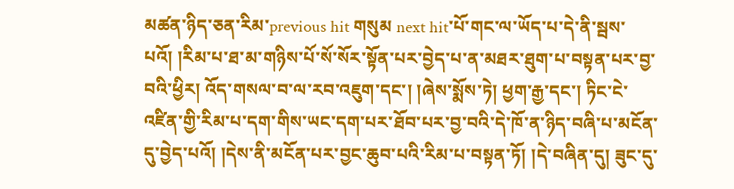མཚན་ཉིད་ཅན་རིམ་previous hit གསུམ next hit་པོ་གང་ལ་ཡོད་པ་དེ་ནི་སྦས་པའོ། །རིམ་པ་ཐ་མ་གཉིས་པོ་སོ་སོར་སྟོན་པར་བྱེད་པ་ན་མཐར་ཐུག་པ་བསྟན་པར་བྱ་བའི་ཕྱིར། འོད་གསལ་བ་ལ་རབ་འཇུག་དང་། །ཞེས་སྨོས་ཏེ། ཕྱག་རྒྱ་དང་། ཏིང་ངེ་འཛིན་གྱི་རིམ་པ་དག་གིས་ཡང་དག་པར་ཐོབ་པར་བྱ་བའི་དེ་ཁོ་ན་ཉིད་བཞི་པ་མངོན་དུ་བྱེད་པའོ། །དེས་ནི་མངོན་པར་བྱང་ཆུབ་པའི་རིམ་པ་བསྟན་ཏོ། །དེ་བཞིན་དུ། ཟུང་དུ་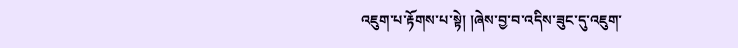འཇུག་པ་རྟོགས་པ་སྟེ། །ཞེས་བྱ་བ་འདིས་ཟུང་དུ་འཇུག་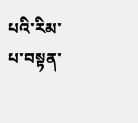པའི་རིམ་པ་བསྟན་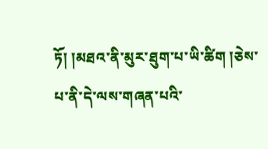ཏོ། །མཐའ་ནི་མུར་ཐུག་པ་ཡི་ཚིག །ཅེས་པ་ནི་དེ་ལས་གཞན་པའི་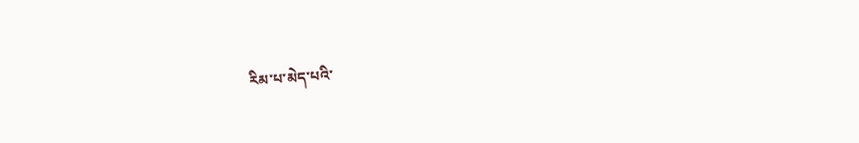རིམ་པ་མེད་པའི་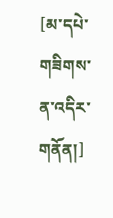[མ་དཔེ་གཟིགས་ན་འདིར་གནོན།]